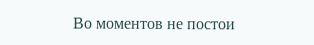Во моментов не постои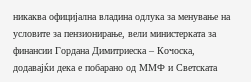никаква официјална владина одлука за менување на условите за пензионирање, вели министерката за финансии Гордана Димитриеска – Кочоска, додавајќи дека е побарано од ММФ и Светската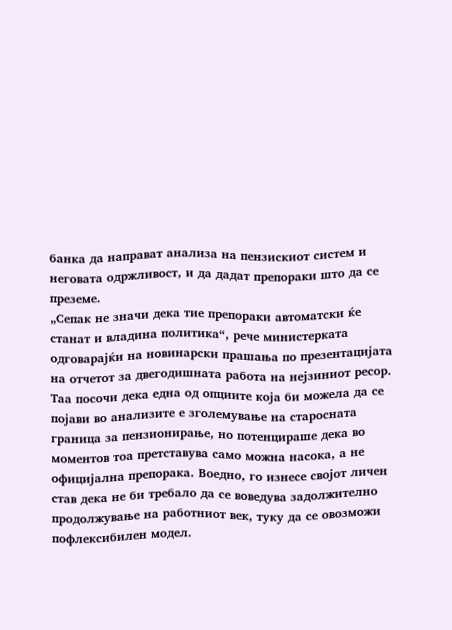банка да направат анализа на пензискиот систем и неговата одржливост, и да дадат препораки што да се преземе.
„Сепак не значи дека тие препораки автоматски ќе станат и владина политика“, рече министерката одговарајќи на новинарски прашања по презентацијата на отчетот за двегодишната работа на нејзиниот ресор.
Таа посочи дека една од опциите која би можела да се појави во анализите е зголемување на старосната граница за пензионирање, но потенцираше дека во моментов тоа претставува само можна насока, а не официјална препорака. Воедно, го изнесе својот личен став дека не би требало да се воведува задолжително продолжување на работниот век, туку да се овозможи пофлексибилен модел.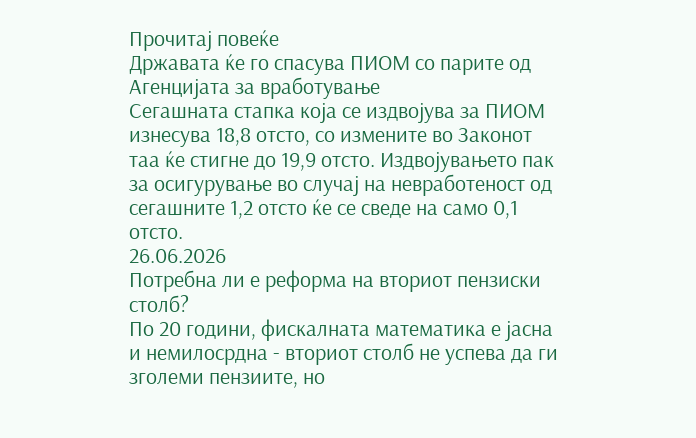Прочитај повеќе
Државата ќе го спасува ПИОМ со парите од Агенцијата за вработување
Сегашната стапка која се издвојува за ПИОМ изнесува 18,8 отсто, со измените во Законот таа ќе стигне до 19,9 отсто. Издвојувањето пак за осигурување во случај на невработеност од сегашните 1,2 отсто ќе се сведе на само 0,1 отсто.
26.06.2026
Потребна ли е реформа на вториот пензиски столб?
По 20 години, фискалната математика е јасна и немилосрдна - вториот столб не успева да ги зголеми пензиите, но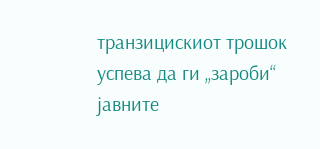транзицискиот трошок успева да ги „зароби“ јавните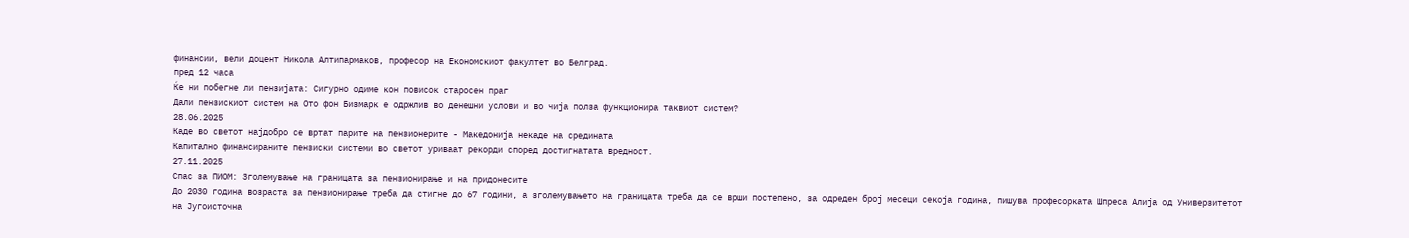финансии, вели доцент Никола Алтипармаков, професор на Економскиот факултет во Белград.
пред 12 часа
Ќе ни побегне ли пензијата: Сигурно одиме кон повисок старосен праг
Дали пензискиот систем на Ото фон Бизмарк е одржлив во денешни услови и во чија полза функционира таквиот систем?
28.06.2025
Каде во светот најдобро се вртат парите на пензионерите - Македонија некаде на средината
Капитално финансираните пензиски системи во светот уриваат рекорди според достигнатата вредност.
27.11.2025
Спас за ПИОМ: Зголемување на границата за пензионирање и на придонесите
До 2030 година возраста за пензионирање треба да стигне до 67 години, а зголемувањето на границата треба да се врши постепено, за одреден број месеци секоја година, пишува професорката Шпреса Алија од Универзитетот на Југоисточна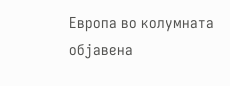Европа во колумната објавена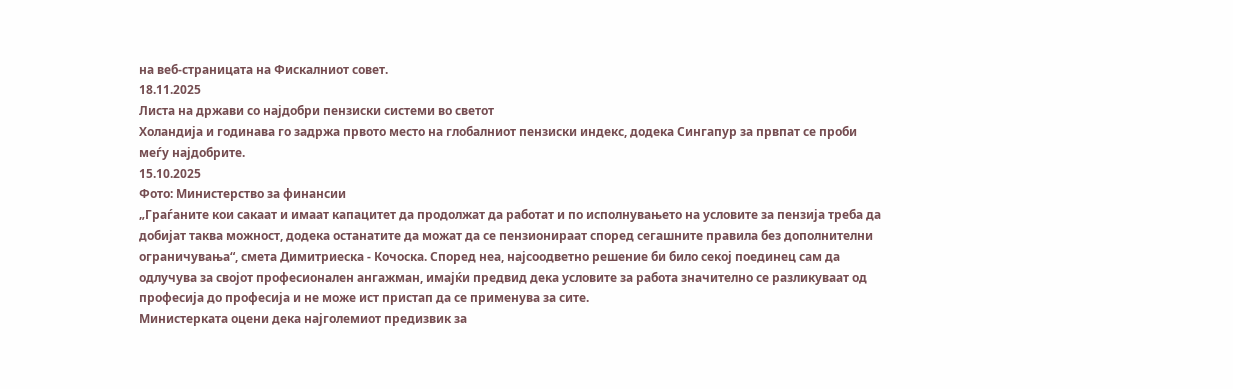на веб-страницата на Фискалниот совет.
18.11.2025
Листа на држави со најдобри пензиски системи во светот
Холандија и годинава го задржа првото место на глобалниот пензиски индекс, додека Сингапур за првпат се проби меѓу најдобрите.
15.10.2025
Фото: Министерство за финансии
„Граѓаните кои сакаат и имаат капацитет да продолжат да работат и по исполнувањето на условите за пензија треба да добијат таква можност, додека останатите да можат да се пензионираат според сегашните правила без дополнителни ограничувања“, смета Димитриеска - Кочоска. Според неа, најсоодветно решение би било секој поединец сам да одлучува за својот професионален ангажман, имајќи предвид дека условите за работа значително се разликуваат од професија до професија и не може ист пристап да се применува за сите.
Министерката оцени дека најголемиот предизвик за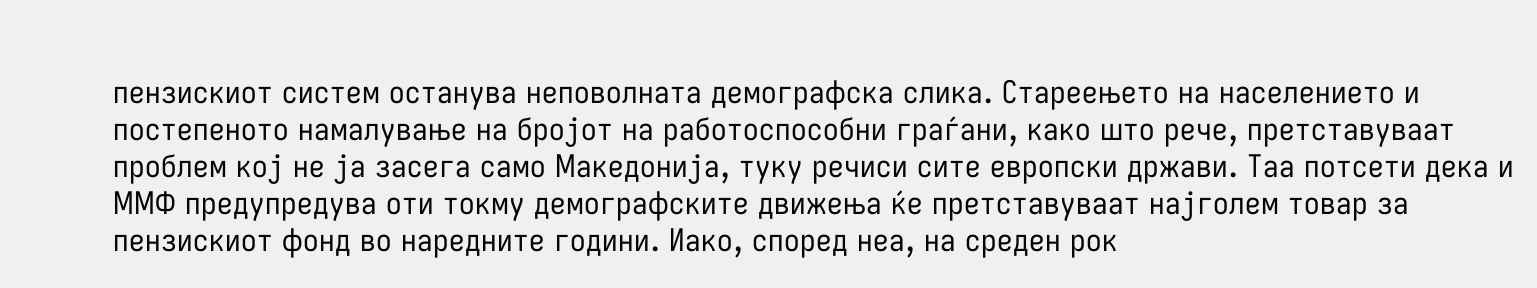пензискиот систем останува неповолната демографска слика. Стареењето на населението и постепеното намалување на бројот на работоспособни граѓани, како што рече, претставуваат проблем кој не ја засега само Македонија, туку речиси сите европски држави. Таа потсети дека и ММФ предупредува оти токму демографските движења ќе претставуваат најголем товар за пензискиот фонд во наредните години. Иако, според неа, на среден рок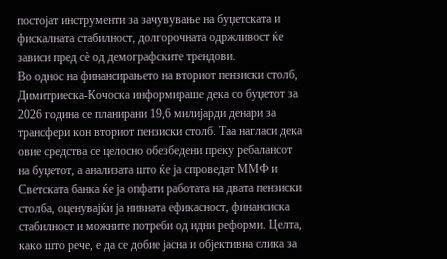постојат инструменти за зачувување на буџетската и фискалната стабилност, долгорочната одржливост ќе зависи пред сè од демографските трендови.
Во однос на финансирањето на вториот пензиски столб, Димитриеска-Кочоска информираше дека со буџетот за 2026 година се планирани 19,6 милијарди денари за трансфери кон вториот пензиски столб. Таа нагласи дека овие средства се целосно обезбедени преку ребалансот на буџетот, а анализата што ќе ја спроведат ММФ и Светската банка ќе ја опфати работата на двата пензиски столба, оценувајќи ја нивната ефикасност, финансиска стабилност и можните потреби од идни реформи. Целта, како што рече, е да се добие јасна и објективна слика за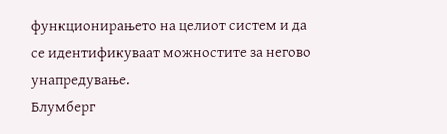функционирањето на целиот систем и да се идентификуваат можностите за негово унапредување.
Блумберг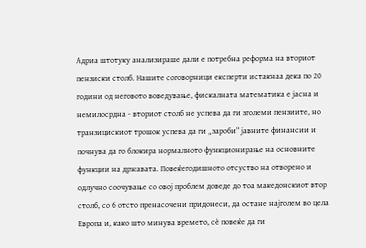Адриа штотуку анализираше дали е потребна реформа на вториот пензиски столб. Нашите соговорници експерти истакнаа дека по 20 години од неговото воведување, фискалната математика е јасна и немилосрдна - вториот столб не успева да ги зголеми пензиите, но транзицискиот трошок успева да ги „зароби“ јавните финансии и почнува да го блокира нормалното функционирање на основните функции на државата. Повеќегодишното отсуство на отворено и одлучно соочување со овој проблем доведе до тоа македонскиот втор столб, со 6 отсто пренасочени придонеси, да остане најголем во цела Европа и, како што минува времето, сè повеќе да ги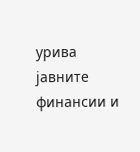урива јавните финансии и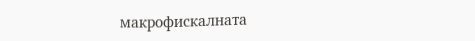макрофискалната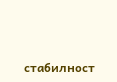стабилност